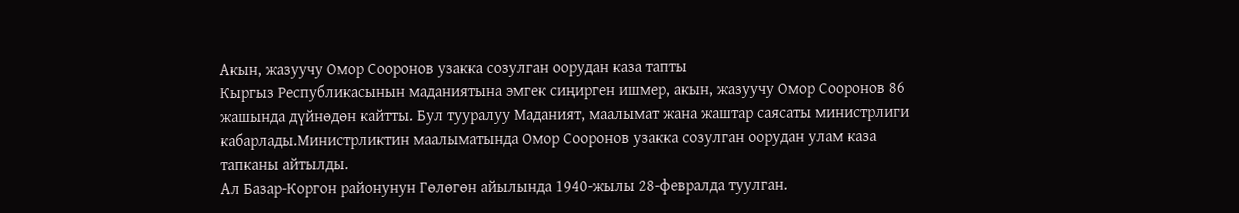Акын, жазуучу Омор Сооронов узакка созулган оорудан каза тапты
Кыргыз Республикасынын маданиятына эмгек сиңирген ишмер, акын, жазуучу Омор Сооронов 86 жашында дүйнөдөн кайтты. Бул тууралуу Маданият, маалымат жана жаштар саясаты министрлиги кабарлады.Министрликтин маалыматында Омор Сооронов узакка созулган оорудан улам каза тапканы айтылды.
Ал Базар-Коргон районунун Гөлөгөн айылында 1940-жылы 28-февралда туулган.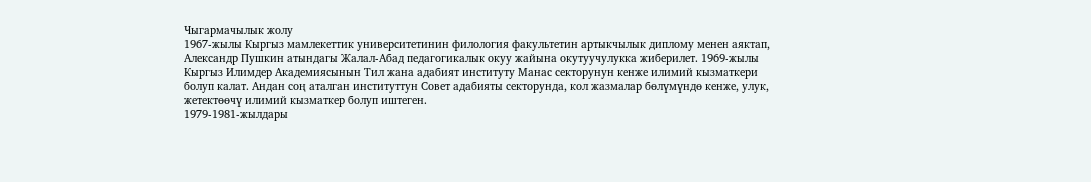Чыгармачылык жолу
1967-жылы Кыргыз мамлекеттик университетинин филология факультетин артыкчылык диплому менен аяктап, Александр Пушкин атындагы Жалал-Абад педагогикалык окуу жайына окутуучулукка жиберилет. 1969-жылы Кыргыз Илимдер Академиясынын Тил жана адабият институту Манас секторунун кенже илимий кызматкери болуп калат. Андан соң аталган институттун Совет адабияты секторунда, кол жазмалар бөлүмүндө кенже, улук, жетектөөчү илимий кызматкер болуп иштеген.
1979-1981-жылдары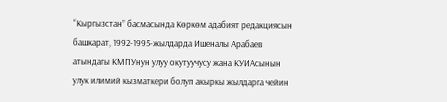“Кыргызстан” басмасында Көркөм адабият редакциясын башкарат, 1992-1995-жылдарда Ишеналы Арабаев атындагы КМПУнун улуу окутуучусу жана КУИАсынын улук илимий кызматкери болуп акыркы жылдарга чейин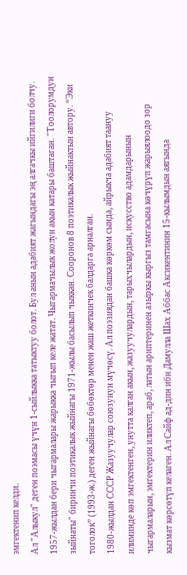эмгектенип келди.
Ал "Алыкул" деген поэмасы үчүн 1-сыйлыкка татыктуу болот. Бул анын адабият жагындагы эң алгачкы ийгилиги болчу. 1957-жылдан бери чыгармалары жарыкка чыгып келе жатат. Чыгармачылык жолун акын катары баштаган. "Тоолорумдун зыйнаты" биринчи поэтикалык жыйнагы 1971-жылы басылып чыккан. Сооронов 8 поэтикалык жыйнактын автору. “Эки тоголок” (1993-ж.) деген жыйнагы бөбөктөр менен жаш жеткинчек балдарга арналган.
1980-жылдан СССР Жазуучулар союзунун мүчөсү. Ал поэзиядан башка көркөм сында, айрыкча адабият таануу илиминде көп эмгектенген, унутта калган акын, жазуучулардын, тарыхчылардын, искусство адамдарынын чыгармаларын, эмгектерин иликтеп, араб, латын ариптеринен азыркы кыргыз тамгасына көчүрүп жарыялоодо зор кызмат көрсөтүп келаген. Ал Сайф ад-дин ибн Дамулла Шах Аббас Аксикентинин 15-кылымдын аягында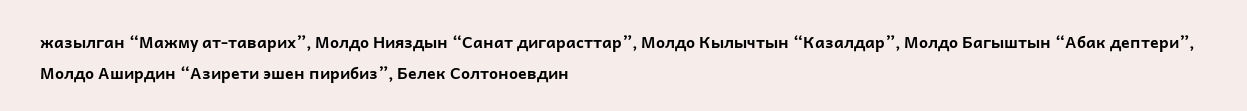жазылган “Мажму ат-таварих”, Молдо Нияздын “Санат дигарасттар”, Молдо Кылычтын “Казалдар”, Молдо Багыштын “Абак дептери”, Молдо Аширдин “Азирети эшен пирибиз”, Белек Солтоноевдин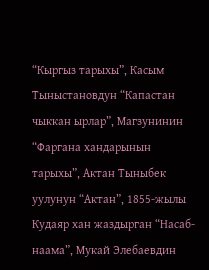“Кыргыз тарыхы”, Касым Тыныстановдун “Капастан чыккан ырлар”, Магзунинин “Фаргана хандарынын тарыхы”, Актан Тыныбек уулунун “Актан”, 1855-жылы Кудаяр хан жаздырган “Насаб-наама”, Мукай Элебаевдин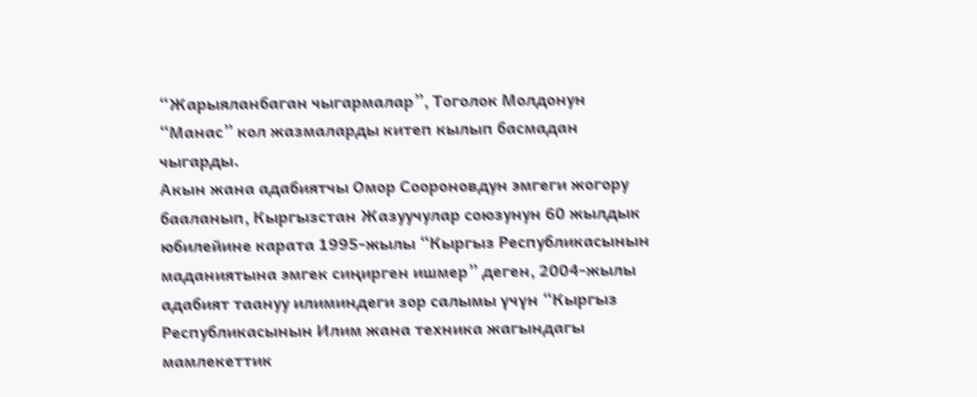“Жарыяланбаган чыгармалар”, Тоголок Молдонун “Манас” кол жазмаларды китеп кылып басмадан чыгарды.
Акын жана адабиятчы Омор Соороновдун эмгеги жогору бааланып, Кыргызстан Жазуучулар союзунун 60 жылдык юбилейине карата 1995-жылы “Кыргыз Республикасынын маданиятына эмгек сиңирген ишмер” деген, 2004-жылы адабият таануу илиминдеги зор салымы үчүн “Кыргыз Республикасынын Илим жана техника жагындагы мамлекеттик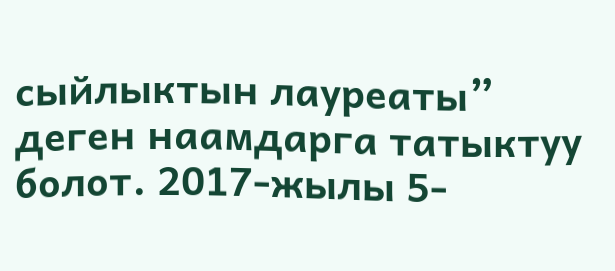сыйлыктын лауреаты” деген наамдарга татыктуу болот. 2017-жылы 5-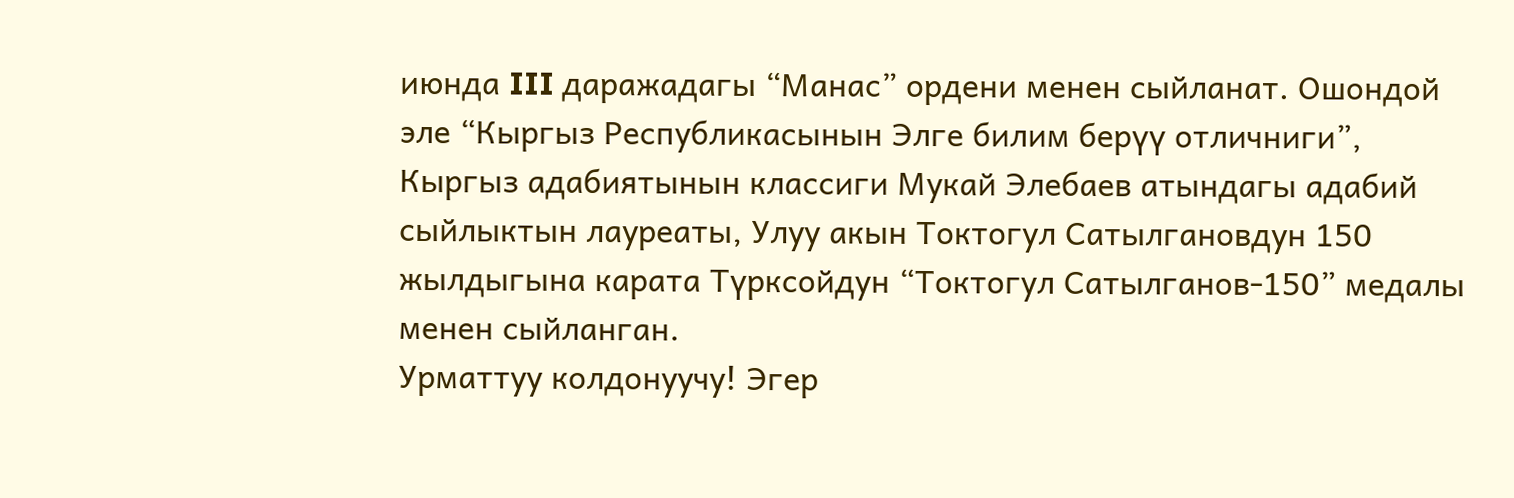июнда III даражадагы “Манас” ордени менен сыйланат. Ошондой эле “Кыргыз Республикасынын Элге билим берүү отличниги”, Кыргыз адабиятынын классиги Мукай Элебаев атындагы адабий сыйлыктын лауреаты, Улуу акын Токтогул Сатылгановдун 150 жылдыгына карата Түрксойдун “Токтогул Сатылганов-150” медалы менен сыйланган.
Урматтуу колдонуучу! Эгер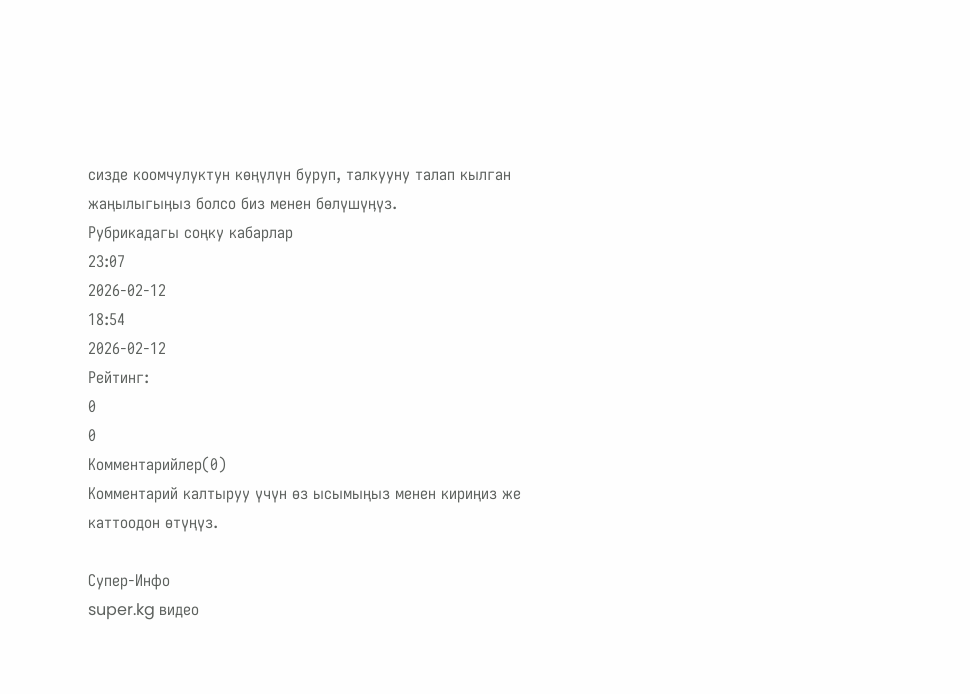сизде коомчулуктун көңүлүн буруп, талкууну талап кылган жаңылыгыӊыз болсо биз менен бөлүшүӊүз.
Рубрикадагы соңку кабарлар
23:07
2026-02-12
18:54
2026-02-12
Рейтинг:
0
0
Комментарийлер(0)
Комментарий калтыруу үчүн өз ысымыңыз менен кириңиз же каттоодон өтүңүз.

Супер-Инфо
super.kg видео